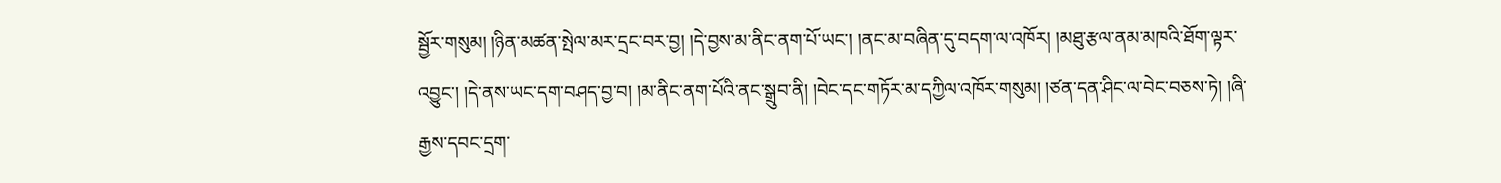སྦྱོར་གསུམ། །ཉིན་མཚན་སྤེལ་མར་དྲང་བར་བྱ། །དེ་བྱས་མ་ནིང་ནག་པོ་ཡང་། །ནང་མ་བཞིན་དུ་བདག་ལ་འཁོར། །མཐུ་རྩལ་ནམ་མཁའི་ཐོག་ལྟར་འབྱུང་། །དེ་ནས་ཡང་དག་བཤད་བྱ་བ། །མ་ནིང་ནག་པོའི་ནང་སྒྲུབ་ནི། །བེང་དང་གཏོར་མ་དཀྱིལ་འཁོར་གསུམ། །ཙན་དན་ཤིང་ལ་བེང་བཅས་ཏེ། །ཞི་རྒྱས་དབང་དྲག་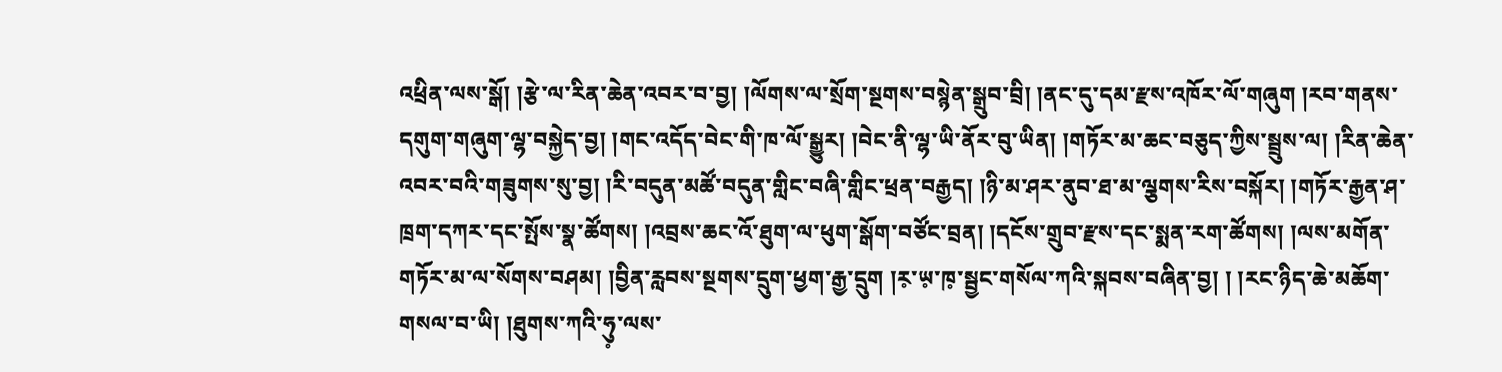འཕྲིན་ལས་སྒོ། །རྩེ་ལ་རིན་ཆེན་འབར་བ་བྱ། །ལོགས་ལ་སྲོག་སྔགས་བསྙེན་སྒྲུབ་བྲི། །ནང་དུ་དམ་རྫས་འཁོར་ལོ་གཞུག །རབ་གནས་དགུག་གཞུག་ལྷ་བསྐྱེད་བྱ། །གང་འདོད་བེང་གི་ཁ་ལོ་སྒྱུར། །བེང་ནི་ལྷ་ཡི་ནོར་བུ་ཡིན། །གཏོར་མ་ཆང་བཅུད་ཀྱིས་སྦྲུས་ལ། །རིན་ཆེན་འབར་བའི་གཟུགས་སུ་བྱ། །རི་བདུན་མཚོ་བདུན་གླིང་བཞི་གླིང་ཕྲན་བརྒྱད། །ཉི་མ་ཤར་ནུབ་ཐ་མ་ལྕགས་རིས་བསྐོར། །གཏོར་རྒྱན་ཤ་ཁྲག་དཀར་དང་སྤོས་སྣ་ཚོགས། །འབྲས་ཆང་འོ་ཐུག་ལ་ཕུག་སྒོག་བཙོང་བྲན། །དངོས་གྲུབ་རྫས་དང་སྨན་རག་ཚོགས། །ལས་མགོན་གཏོར་མ་ལ་སོགས་བཤམ། །བྱིན་རླབས་སྔགས་དྲུག་ཕྱག་རྒྱ་དྲུག །ར༷་ཡ༷་ཁ༷་སྦྱང་གསོལ་ཀའི་སྐབས་བཞིན་བྱ། ། །རང་ཉིད་ཆེ་མཆོག་གསལ་བ་ཡི། །ཐུགས་ཀའི་ཧུ༷་ལས་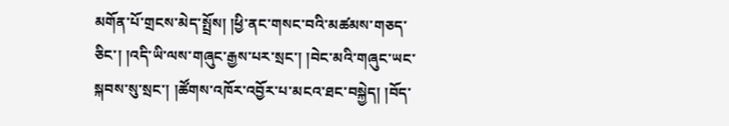མགོན་པོ་གྲངས་མེད་སྤྲོས། །ཕྱི་ནང་གསང་བའི་མཚམས་གཅད་ཅིང་། །འདི་ཡི་ལས་གཞུང་རྒྱས་པར་སྲང་། །བེང་མའི་གཞུང་ཡང་སྐབས་སུ་སྲང་། །ཚོགས་འཁོར་འབྱོར་པ་མངའ་ཐང་བསྐྱེད། །བོད་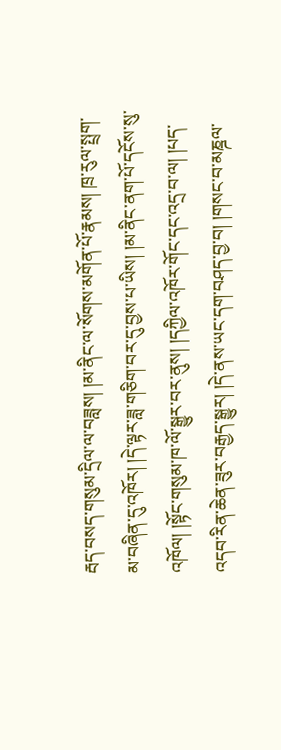རྦད་བསད་གསུམ་དྲིལ་ལ་བཟླས། །མ་ནིང་ལ་སོགས་མགོན་པོ་རྣམས། ཁྲ་རུལ་སྤྲག་མ་བཞིན་དུ་འཁོར། །དེ་ལྟར་ཟླ་གཅིག་བར་དུ་བྱས་པ་ཡིས། །མ་ནིང་ནག་པོ་དངོས་སུ་འཁོལ། །སྟོང་གསུམ་ཁ་ལོ་སྒྱུར་བར་ནུས། །དཀྱིལ་འཁོར་གོང་དང་འདྲ་བ་ལ། །པད་འདབ་རིན་ཆེན་ཟུར་བརྒྱད་སྒྱུར། །དེ་ནས་ཡང་དག་བཤད་བྱ་བ། །གསང་བ་མཎྜལ་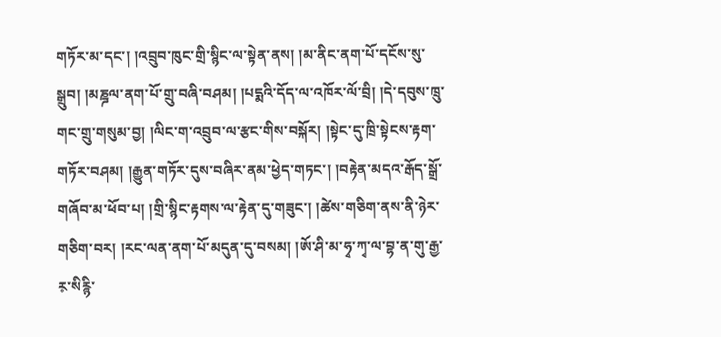གཏོར་མ་དང་། །འབྲུབ་ཁུང་གྲི་སྙིང་ལ་སྟེན་ནས། །མ་ནིང་ནག་པོ་དངོས་སུ་སྒྲུབ། །མཎྜལ་ནག་པོ་གྲུ་བཞི་བཤམ། །པདྨའི་དོད་ལ་འཁོར་ལོ་བྲི། །དེ་དབུས་ཁྲུ་གང་གྲུ་གསུམ་བྱ། །ལིང་ག་འབྲུབ་ལ་རྩང་གིས་བསྐོར། །སྟེང་དུ་ཁྲི་སྟེངས་རྟག་གཏོར་བཤམ། །རྒྱུན་གཏོར་དུས་བཞིར་ནམ་ཕྱེད་གཏང་། །བརྟེན་མདའ་རྒོད་སྒྲོ་གཞོབ་མ་ཕོབ་པ། །གྲི་སྙིང་རྟགས་ལ་རྟེན་དུ་གཟུང་། །ཚེས་གཅིག་ནས་ནི་ཉེར་གཅིག་བར། །རང་ལན་ནག་པོ་མདུན་དུ་བསམ། །ཨོ་ཤི་མ་ཧྭ་ཀྭ་ལ་བྷ་ན་གུ་རྒྱ་ར༷་སིརྙི་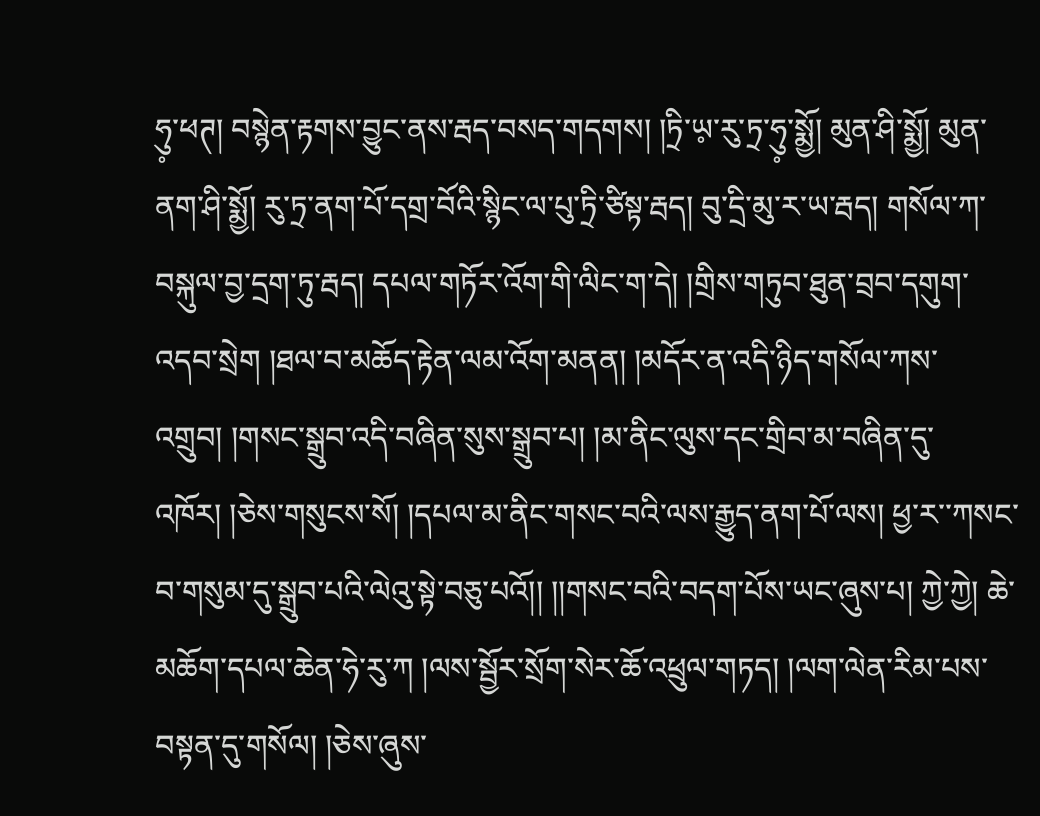ཧུ༷་ཕཊ། བསྙེན་རྟགས་བྱུང་ནས་རྦད་བསད་གདགས། །ཏྲི་ཡ༷་རུ་ཏྲ་ཧུ༷་སྨྱོ། མུན་ཤི་སྨྱོ། མུན་ནག་ཤི་སྨྱོ། རུ་ཏྲ་ནག་པོ་དགྲ་བོའི་སྙིང་ལ་པུ་ཏྲི་ཙིསྟ་རྦད། བུ་དྲི་མུ་ར་ཡ་རྦད། གསོལ་ཀ་བསྐུལ་བྱ་དྲག་ཏུ་རྦད། དཔལ་གཏོར་འོག་གི་ལིང་ག་དེ། །གྲིས་གཏུབ་ཐུན་བྲབ་དགུག་འདབ་སྲེག །ཐལ་བ་མཆོད་རྟེན་ལམ་འོག་མནན། །མདོར་ན་འདི་ཉིད་གསོལ་ཀས་འགྲུབ། །གསང་སྒྲུབ་འདི་བཞིན་སུས་སྒྲུབ་པ། །མ་ནིང་ལུས་དང་གྲིབ་མ་བཞིན་དུ་འཁོར། །ཅེས་གསུངས་སོ། །དཔལ་མ་ནིང་གསང་བའི་ལས་རྒྱུད་ནག་པོ་ལས། ཕྱ་ར་་ཀསང་བ་གསུམ་དུ་སྒྲུབ་པའི་ལེའུ་སྟེ་བཅུ་པའོ།། །།གསང་བའི་བདག་པོས་ཡང་ཞུས་པ། ཀྱེ་ཀྱེ། ཆེ་མཆོག་དཔལ་ཆེན་ཧེ་རུ་ཀ །ལས་སྦྱོར་སྲོག་སེར་ཆོ་འཕྲུལ་གཏད། །ལག་ལེན་རིམ་པས་བསྟན་དུ་གསོལ། །ཅེས་ཞུས་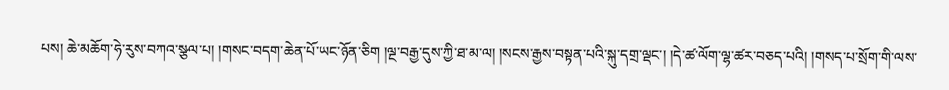པས། ཆེ་མཆོག་ཧེ་རུས་བཀའ་སྩལ་པ། །གསང་བདག་ཆེན་པོ་ཡང་ཉོན་ཅིག །ལྔ་བརྒྱ་དུས་ཀྱི་ཐ་མ་ལ། །སངས་རྒྱས་བསྟན་པའི་སྐུ་དགྲ་ལྡང་། །དེ་ཚ་ལོག་ལྷ་ཚར་བཅད་པའི། །གསད་པ་སྲོག་གི་ལས་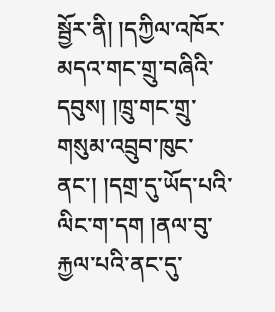སྦྱོར་ནི། །དཀྱིལ་འཁོར་མདའ་གང་གྲུ་བཞིའི་དབུས། །ཁྲུ་གང་གྲུ་གསུམ་འབྲུབ་ཁུང་ནང་། །དགྲ་དུ་ཡོད་པའི་ལིང་ག་དག །ནལ་བུ་རྐྱལ་པའི་ནང་དུ་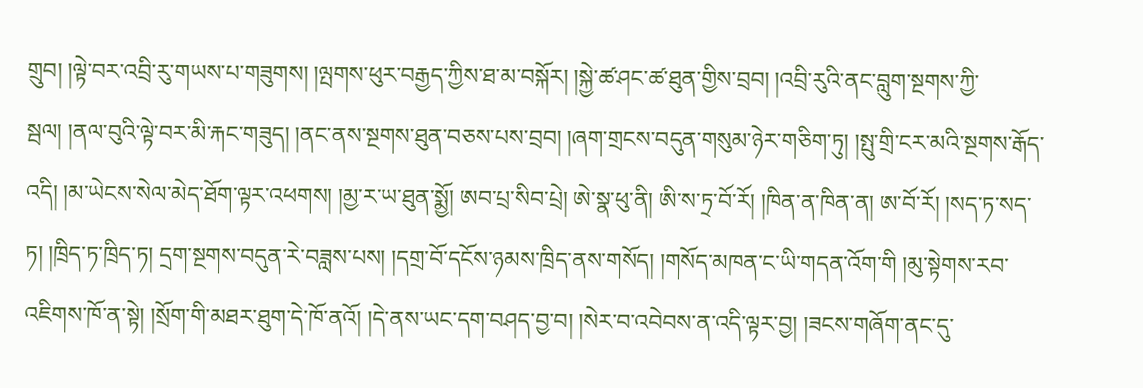གྲུབ། །ལྟེ་བར་འབྲི་རུ་གཡས་པ་གཟུགས། །ལྤགས་ཕུར་བརྒྱད་ཀྱིས་ཐ་མ་བསྐོར། །སྐྱེ་ཚ་ཤང་ཚ་ཐུན་གྱིས་བྲབ། །འབྲི་རུའི་ནང་བླུག་སྔགས་ཀྱི་སྦལ། །ནལ་བུའི་ལྟེ་བར་མི་རྐང་གཟུད། །ནང་ནས་སྔགས་ཐུན་བཅས་པས་བྲབ། །ཞག་གྲངས་བདུན་གསུམ་ཉེར་གཅིག་ཏུ། །སྤུ་གྲི་ངར་མའི་སྔགས་རྒོད་འདི། །མ་ཡེངས་སེལ་མེད་ཐོག་ལྟར་འཕགས། །མྱ་ར་ཡ་ཐུན་སྨྱོ། ཨབ་པྲ་སིབ་པྲེ། ཨེ་སྣ་ཕུ་ནི། ཨི་ས་ཏྲ་བོ་རོ། །ཁིན་ན་ཁིན་ན། ཨ་བོ་རོ། །སད་ཏ་སད་ཏ། །ཁྲིད་ཏ་ཁྲིད་ཏ། དྲག་སྔགས་བདུན་རེ་བཟླས་པས། །དགྲ་བོ་དངོས་ཉམས་ཁྲིད་ནས་གསོད། །གསོད་མཁན་ང་ཡི་གདན་འོག་གི །མུ་སྟེགས་རབ་འཇིགས་ཁོ་ན་སྟེ། །སྲོག་གི་མཐར་ཐུག་དེ་ཁོ་ནའོ། །དེ་ནས་ཡང་དག་བཤད་བྱ་བ། །སེར་བ་འབེབས་ན་འདི་ལྟར་བྱ། །ཟངས་གཞོག་ནང་དུ་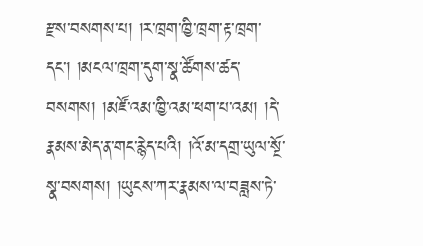རྫས་བསགས་པ། །ར་ཁྲག་ཁྱི་ཁྲག་རྟ་ཁྲག་དང་། །མངལ་ཁྲག་དུག་སྣ་ཚོགས་ཚད་བསགས། །མཛོ་འམ་ཁྱི་འམ་ཕག་པ་འམ། །དེ་རྣམས་མེད་ན་གང་རྙེད་པའི། །འོ་མ་དགྲ་ཡུལ་སྔོ་སྣ་བསགས། །ཡུངས་ཀར་རྣམས་ལ་བཟླས་ཏེ་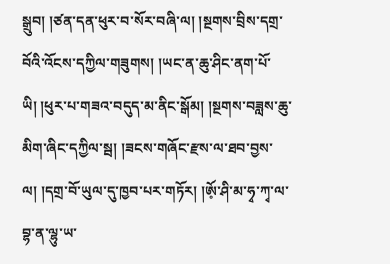སྒྲུབ། །ཙན་དན་ཕུར་བ་སོར་བཞི་ལ། །སྔགས་བྲིས་དགྲ་བོའི་འོངས་དཀྱིལ་གཟུགས། །ཡང་ན་ཆུ་ཤིང་ནག་པོ་ཡི། །ཕུར་པ་གཟའ་བདུད་མ་ནིང་སྒོམ། །སྔགས་བཟླས་ཆུ་མིག་ཞིང་དཀྱིལ་སྦ། །ཟངས་གཞོང་རྫས་ལ་ཐབ་བྱས་ལ། །དགྲ་བོ་ཡུལ་དུ་ཁྱབ་པར་གཏོར། །ཨོ༷་ཤི་མ་ཧྭ་ཀྭ་ལ་བྷ་ན་ལྷུ་ཡ་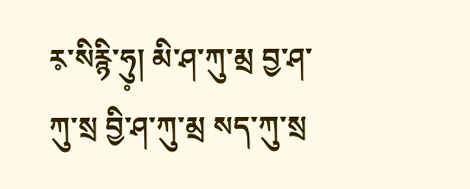ར༷་སིརྙི་ཧུ༷། མི་ཤ་ཀུ་མྲ བྱ་ཤ་ཀུ་སྲ བྱི་ཤ་ཀུ་མྲ སད་ཀུ་སྲ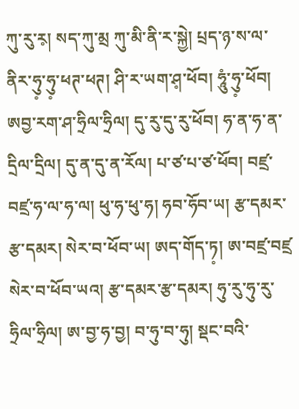ཀུ་རུ་ར༷། སད་ཀུ་མྲ ཀུ་མི་ནི་ར་སྐྱེ། པྲད་ཉ་ས་ལ་ནིར་ཧུ༷་ཧུ༷་ཕཊ་ཕཊ། ཤི་ར་ཡག་ཤ༷་ཕོབ། ཧཱུཾ་ཧུ༷་ཕོབ། ཨབྱ་རག་ཤ་ཧྲིལ་ཧྲིལ། དུ་རུ་དུ་རུ་ཕོབ། ཧ་ན་ཧ་ན་དྲིལ་དྲིལ། དུ་ན་དུ་ན་རོལ། པ་ཙ་པ་ཙ་ཕོབ། བཛྲ་བཛྲ་ཧ་ལ་ཧ་ལ། ཕུ་ཧ་ཕུ་ཧ། ཧབ་ཧོབ་ཡ། རྩ་དམར་རྩ་དམར། སེར་བ་ཕོབ་ཡ། ཨད་གོད་ཏ༷། ཨ་བཛྲ་བཛྲ སེར་བ་ཕོབ་ཡའ། རྩ་དམར་རྩ་དམར། ཧུ་རུ་ཧུ་རུ་ཧྲིལ་ཧྲིལ། ཨ་བྱ་ཧ་བྱ། བ་ཧུ་བ་ཧུ། སྡང་བའི་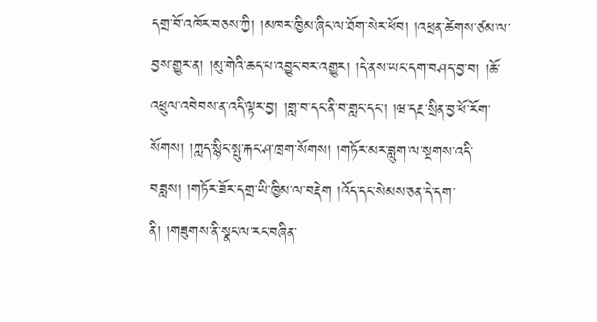དགྲ་བོ་འཁོར་བཅས་ཀྱི། །མཁར་ཁྱིམ་ཞིང་ལ་ཐོག་སེར་ཕོབ། །འཕྲན་ཚེགས་ཙམ་ལ་བྱས་གྱུར་ན། །མུ་གེའི་ཆད་པ་འབྱུང་བར་འགྱུར། །དེ་ནས་ཡང་དག་བཤད་བྱ་བ། །ཆོ་འཕྲུལ་འབེབས་ན་འདི་ལྟར་བྱ། །གླ་བ་དང་ནི་བ་གླང་དང་། །ཝ་དརྔ་སྲིན་བྱ་ཕོ་རོག་སོགས། །ཀླད་སྙིང་སྤུ་རྐང་ཤ་ཁྲག་སོགས། །གཏོར་མར་བླུག་ལ་སྔགས་འདི་བཟླས། །གཏོར་ཟོར་དགྲ་ཡི་ཁྱིམ་ལ་བརྡེག །འོད་དང་སེམས་ཅན་དེ་དག་ནི། །གཟུགས་ནི་སྣང་ལ་རང་བཞིན་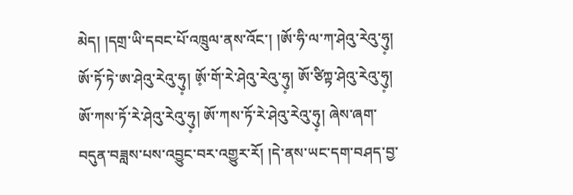མེད། །དགྲ་ཡི་དབང་པོ་འཁྲུལ་ནས་འོང་། །ཨོ་ཧི་ལ་ཀ་ཤེའུ་རེའུ་ཧུ༷། ཨོ་ཏོ་ཏེ་ཨ་ཤེའུ་རེའུ་ཧུ༷། ཨོ༷་གོ་རེ་ཤེའུ་རེའུ་ཧུ༷། ཨོ་ཙིཀྟ་ཤེའུ་རེའུ་ཧུ༷། ཨོ་ཀས་ཏོ་རེ་ཤེའུ་རེའུ་ཧུ༷། ཨོ་ཀས་ཏོ་རེ་ཤེའུ་རེའུ་ཧུ༷། ཞེས་ཞག་བདུན་བཟླས་པས་འབྱུང་བར་འགྱུར་རོ། །དེ་ནས་ཡང་དག་བཤད་བྱ་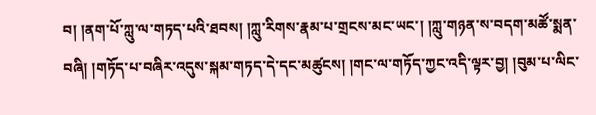བ། །ནག་པོ་ཀླུ་ལ་གཏད་པའི་ཐབས། །ཀླུ་རིགས་རྣམ་པ་གྲངས་མང་ཡང་། །ཀླུ་གཉན་ས་བདག་མཚོ་སྨན་བཞི། །གཏོད་པ་བཞིར་འདུས་སྐམ་གཏད་དེ་དང་མཚུངས། །གང་ལ་གཏོད་ཀྱང་འདི་ལྟར་བྱ། །བུམ་པ་ལིང་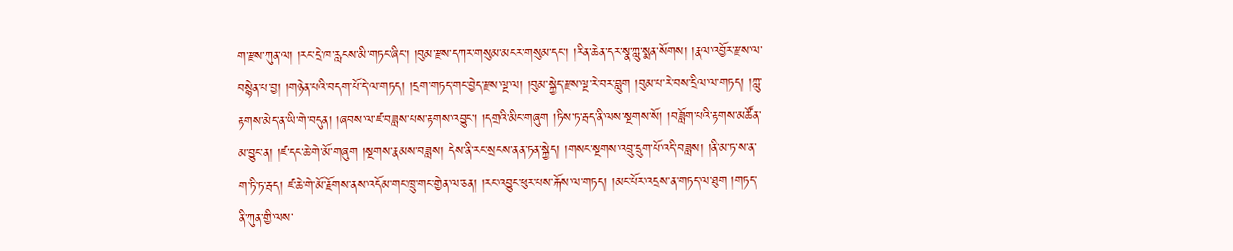ག་རྫས་ཀུན་ལ། །རང་དྲེ་ཁ་རླངས་མི་གཏང་ཞིང་། །བུམ་རྫས་དཀར་གསུམ་མངར་གསུམ་དང་། །རིན་ཆེན་དར་སྣ་ཀླུ་སྨན་སོགས། །རྣལ་འབྱོར་རྫས་ལ་བསྙེན་པ་བྱ། །གཉེན་པའི་བདག་པོ་དེ་ལ་གཏད། །དྲག་གཏད་གང་བྱེད་རྫས་ལྔ་ལ། །བུམ་སྐྱེད་རྫས་ལྔ་རེ་བར་བླུག །བུམ་པ་རེ་བས་དྲིལ་ལ་གཏད། །ཀླུ་རྟགས་མེད་ན་ཡི་གེ་བདུན། །ཞབས་ལ་ཛ་བཟླས་པས་རྟགས་འབྱུང་། །དགྲའི་མིང་གཞུག །ཏིས་ཏ་རྦད་ནི་ལས་སྔགས་སོ། །བཟློག་པའི་རྟགས་མཚོན་མ་བྱུང་ན། །ཛ་དང་ཆེ་གེ་མོ་གཞུག །སྔགས་རྣམས་བཟླས། དེས་ནི་རང་སྲངས་ནན་ཏན་སྐྱེད། །གསང་སྔགས་འབྲུ་དྲུག་པོ་འདི་བཟླས། །ནི་མ་ཏ་ས་ན་ག་ཏི་ཏ་རྦད། ཛ་ཆེ་གེ་མོ་རྗོགས་ནས་འདོམ་གང་ཁྲུ་གང་གྱེན་ལ་ཅན། །རང་འབྱུང་ཕུར་པས་རྐོས་ལ་གཏད། །མང་པོར་འདྲས་ན་གཏད་ལ་ཐུག །གཏད་ནི་ཀུན་གྱི་ལས་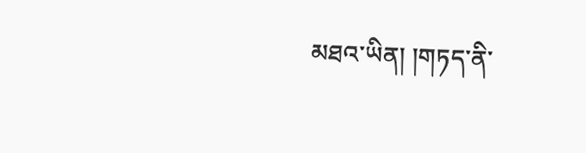མཐའ་ཡིན། །གཏད་ནི་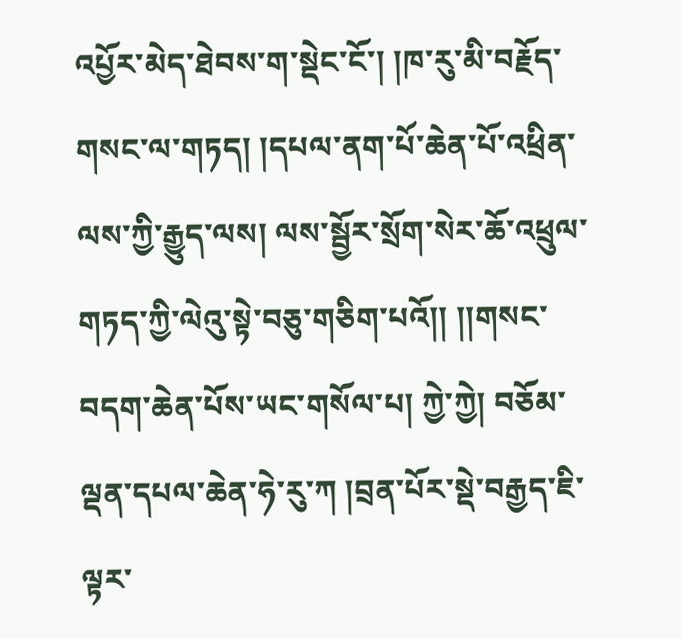འཔྱོར་མེད་ཐེབས་ག་སྡེང་ངོ་། །ཁ་རུ་མི་བརྗོད་གསང་ལ་གཏད། །དཔལ་ནག་པོ་ཆེན་པོ་འཕྲིན་ལས་ཀྱི་རྒྱུད་ལས། ལས་སྦྱོར་སྲོག་སེར་ཆོ་འཕྲུལ་གཏད་ཀྱི་ལེའུ་སྟེ་བཅུ་གཅིག་པའོ།། །།གསང་བདག་ཆེན་པོས་ཡང་གསོལ་པ། ཀྱེ་ཀྱེ། བཅོམ་ལྡན་དཔལ་ཆེན་ཧེ་རུ་ཀ །བྲན་པོར་སྡེ་བརྒྱད་ཇི་ལྟར་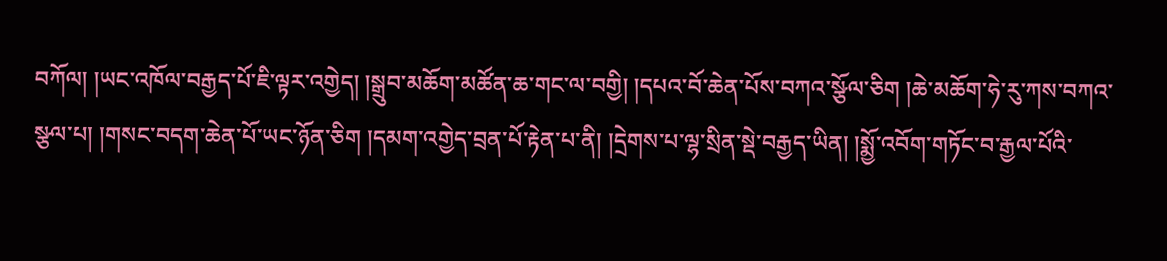བཀོལ། །ཡང་འཁོལ་བརྒྱད་པོ་ཇི་ལྟར་འགྱེད། །སྒྲུབ་མཆོག་མཚོན་ཆ་གང་ལ་བགྱི། །དཔའ་བོ་ཆེན་པོས་བཀའ་སྩོལ་ཅིག །ཆེ་མཆོག་ཧེ་རུ་ཀས་བཀའ་སྩལ་པ། །གསང་བདག་ཆེན་པོ་ཡང་ཉོན་ཅིག །དམག་འགྱེད་བྲན་པོ་རྟེན་པ་ནི། །དྲེགས་པ་ལྷ་སྲིན་སྡེ་བརྒྱད་ཡིན། །སྨྱོ་འབོག་གཏོང་བ་རྒྱལ་པོའི་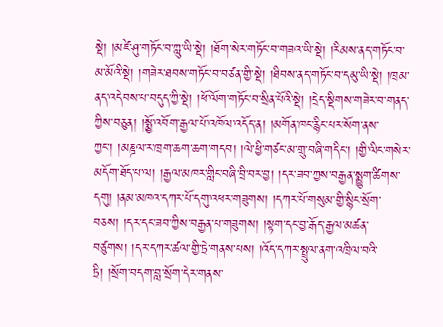སྡེ། །མཛེ་ཤུ་གཏོང་བ་ཀླུ་ཡི་སྡེ། །ཐོག་སེར་གཏོང་བ་གཟའ་ཡི་སྡེ། །རིམས་ནད་གཏོང་བ་མ་མོའི་སྡེ། །གཟེར་ཐབས་གཏོང་བ་བཙན་གྱི་སྡེ། །ཐིབས་ནད་གཏོང་བ་དམུ་ཡི་སྡེ། །ཁྲམ་ནད་འདེབས་པ་བདུད་ཀྱི་སྡེ། །ཕོ་ལོག་གཏོང་བ་སྲིན་པོའི་སྡེ། །དྲེད་སྡིགས་གཟེར་བ་གནད་ཀྱིས་བཅུན། །སྨྱོ་འབོག་རྒྱལ་པོ་འཁོལ་འདོད་ན། །མགོན་ཁང་རྙིང་པར་སོག་ནས་ཀྱང་། །མཎྜལ་ར་ཁྲག་ཆག་ཆག་གདབ། །ལེ་ཕྱི་གཙང་མ་གྲུ་བཞི་གདིང་། །གྱི་ལིང་གསེར་མདོག་ཐོད་པ་ལ། །རྒྱལ་མཁར་གླིང་བཞི་བྲི་བར་བྱ། །དར་ཟབ་ཀྱས་བརྒྱན་སྨྱུག་ཚིགས་དགུ། །ནམ་མཁའ་དཀར་པོ་དགུ་འཕར་གཟུགས། །དཀར་པོ་གསུམ་གྱི་སྙིང་སྲོག་བཅས། །དར་དང་ཟབ་ཀྱིས་བརྒྱན་པ་གཟུགས། །སྟག་དང་བྱ་རྒོད་རྒྱལ་མཚན་བཙུགས། །དར་དཀར་ཚལ་གྱི་ཏྲེ་གནས་པས། །འོད་དཀར་སྤྲུལ་ནག་འཁྲིལ་བའི་ཏྲི། །སྲོག་བདག་བླ་སྲོག་དེར་གནས་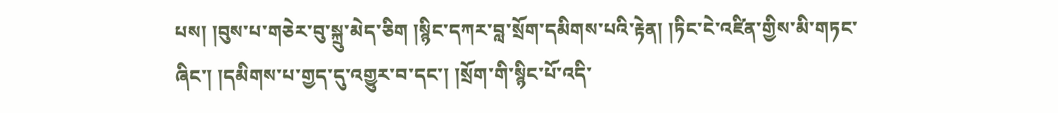པས། །བུས་པ་གཅེར་བུ་སྐྲུ་མེད་ཅིག །སྙིང་དཀར་བླ་སྲོག་དམིགས་པའི་རྟེན། །ཏིང་ངེ་འཛིན་གྱིས་མི་གཏང་ཞིང་། །དམིགས་པ་གྱད་དུ་འགྱུར་བ་དང་། །སྲོག་གི་སྙིང་པོ་འདི་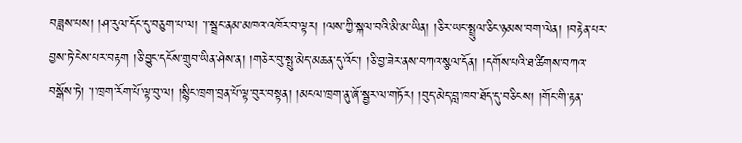བཟླས་པས། །ཤ་རུལ་དོང་དུ་བཅུག་པ་ལ། ་།་སྦྲང་ནམ་མཁའ་འཁོར་བ་ལྟར། །ལས་ཀྱི་སྐལ་བའི་མི་མ་ཡིན། །ཅིར་ཡང་སྤྲུལ་ཅིང་ཉམས་བག་ལེན། །བརྟེན་པར་བྱས་ཏེ་ངེས་པར་བརྟག །ཅི་བྱུང་དངོས་གྲུབ་ཡིན་ཤེས་ན། །གཅེར་བུ་སྤུ་མེད་མཆན་དུ་འོང་། །ཅི་བྱ་ཟེར་ནས་བཀའ་སྩལ་དོན། །དགོས་པའི་ཐ་ཚིགས་བཀའ་བསྒོས་ཏེ། ་།་ཁྲག་རོག་པོ་ལྟ་བུ་ལ། །སྙིང་ཁྲག་བྲན་པོ་ལྟ་བུར་བསྟན། །མངལ་ཁྲག་ནུ་ཞོ་སྦྱར་ལ་གཏོར། །བུད་མེད་བླ་ཁབ་ཐོད་དུ་བཅིངས། །གོང་གི་རྟན་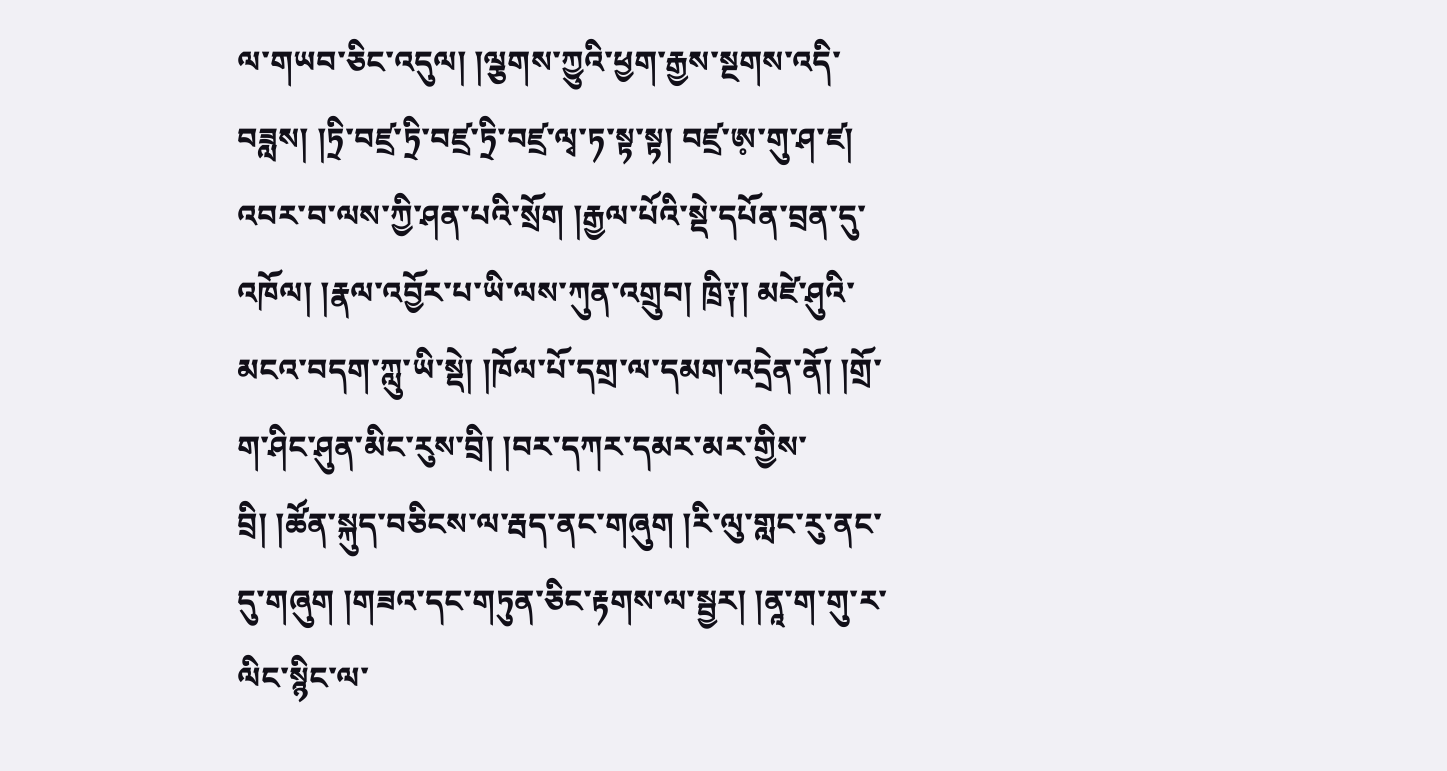ལ་གཡབ་ཅིང་འདུལ། །ལྕགས་ཀྱུའི་ཕྱག་རྒྱས་སྔགས་འདི་བཟླས། །ཏྲི་བཛྲ་ཏྲི་བཛྲ་ཏྲི་བཛྲ་ལྭ་ཏ་སྟ་སྟ། བཛྲ་ཨ༷་གུ་ཤ་ཛ། འབར་བ་ལས་ཀྱི་ཤན་པའི་སྲོག །རྒྱལ་པོའི་སྡེ་དཔོན་བྲན་དུ་འཁོལ། །རྣལ་འབྱོར་པ་ཡི་ལས་ཀུན་འགྲུབ། ཁྲི༑། མཛེ་ཤུའི་མངའ་བདག་ཀླུ་ཡི་སྡེ། །ཁོལ་པོ་དགྲ་ལ་དམག་འདྲེན་ནོ། །གྲོ་ག་ཤིང་ཤུན་མིང་རུས་བྲི། །བར་དཀར་དམར་མར་གྱིས་བྲི། །ཚོན་སྐུད་བཅིངས་ལ་རྦད་ནང་གཞུག །རི་ལུ་གླང་རུ་ནང་དུ་གཞུག །གཟའ་དང་གཏུན་ཅིང་རྟགས་ལ་སྦྱར། །ནཱ་ག་གུ་ར་ལིང་སྙིང་ལ་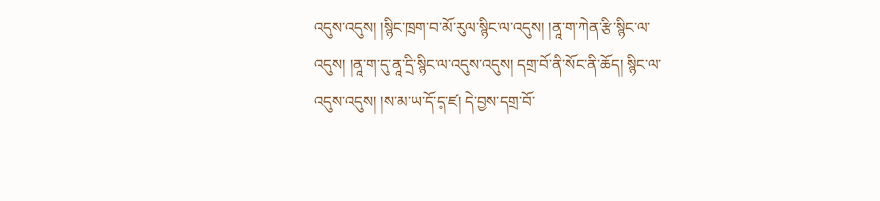འདུས་འདུས། །སྙིང་ཁྲག་བ་མོ་རུལ་སྙིང་ལ་འདུས། །ནཱ་ག་ཀེན་རྩི་སྙིང་ལ་འདུས། །ནཱ་ག་དུ་ནཱ་དྲི་སྙིང་ལ་འདུས་འདུས། དགྲ་བོ་ནི་སོང་ནི་ཆོད། སྙིང་ལ་འདུས་འདུས། །ས་མ་ཡ་དོ་ད༷་ཛ། དེ་བྱས་དགྲ་བོ་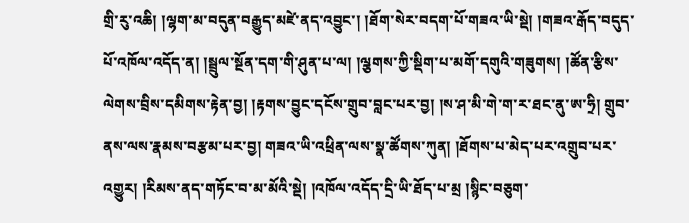གྲི་རུ་འཆི། །ལྷག་མ་བདུན་བརྒྱུད་མཛེ་ནད་འབྱུང་། །ཐོག་སེར་བདག་པོ་གཟའ་ཡི་སྡེ། །གཟའ་རྒོད་བདུད་པོ་འཁོལ་འདོད་ན། །སྦྲུལ་སྔོན་དག་གི་ཤུན་པ་ལ། །ལྕགས་ཀྱི་སྡིག་པ་མགོ་དགུའི་གཟུགས། །ཚོན་རྩིས་ལེགས་བྲིས་དམིགས་རྟེན་བྱ། །རྟགས་བྱུང་དངོས་གྲུབ་བླང་པར་བྱ། །ས་ཤ་མི་གེ་ག་ར་ཐང་ནུ་ཨ་ཧྲི། གྲུབ་ནས་ལས་རྣམས་བརྩམ་པར་བྱ། གཟའ་ཡི་འཕྲིན་ལས་སྣ་ཚོགས་ཀུན། །ཐོགས་པ་མེད་པར་འགྲུབ་པར་འགྱུར། །རིམས་ནད་གཏོང་བ་མ་མོའི་སྡེ། །འཁོལ་འདོད་དྲི་ཡི་ཐོད་པ་མྲ །སྙིང་བཅུག་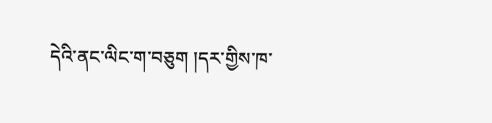དེའི་ནང་ལིང་ག་བཅུག །དར་གྱིས་ཁ་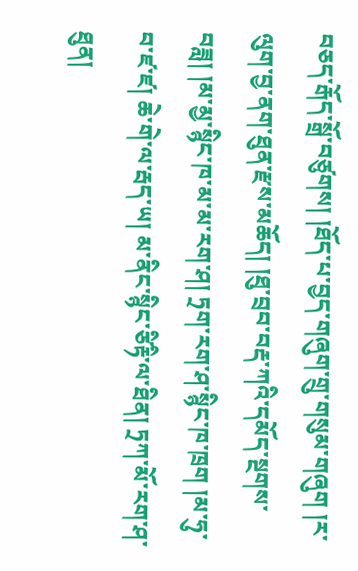བཅད་རྒོད་སྒྲོ་བཙུགས། །ཐོད་པ་བྱད་གཞུག་གྲུ་གསུམ་གཞུག །ར་ལུག་བྱ་ནག་ཐུན་རྫས་མཆོད། །ཐུ་བྲབ་བརྡ་ཀའི་དམོད་སྔགས་བཟླ། །མ་མྱ་སྙིང་ཁ་མ་མ་རག་ཤ། ཏྲག་རག་ཤ་སྙིང་ཁ་ཁྲག །མ་ཧུ་བ་ཛ་ཛ། ཆེ་གེ་ལ་རྦད་ཡ། མ་ནིང་སྙིང་ཙིརྟི་ལ་ཐིན། ཏྲཀ་མོ་རག་ཤ་ཐུན།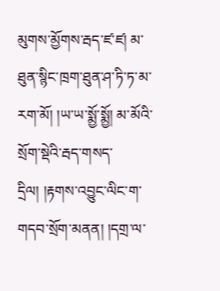མུགས་མྱོགས་རྦད་ཛ་ཛ། མ་ཐུན་སྙིང་ཁྲག་ཐུན་ཤ་ཏི་ཏ་མ་རག་མོ། །ཡ་ཡ་སྨྱོ་སྨྱོ། མ་མོའི་སྲོག་སྡེའི་རྦད་གསད་དྲིལ། །རྟགས་འབྱུང་ལིང་ག་གདབ་སྲོག་མནན། །དགྲ་ལ་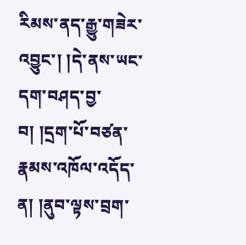རིམས་ནད་རྒྱུ་གཟེར་འབྱུང་། །དེ་ནས་ཡང་དག་བཤད་བྱ་བ། །དྲག་པོ་བཙན་རྣམས་འཁོལ་འདོད་ན། །ནུབ་ལྟས་བྲག་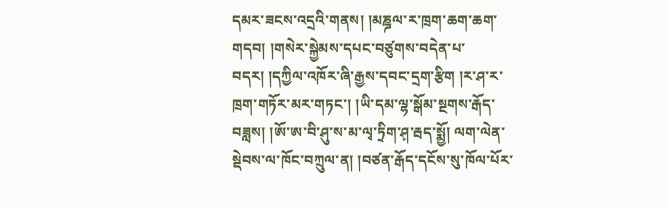དམར་ཟངས་འདྲའི་གནས། །མཎྜལ་ར་ཁྲག་ཆག་ཆག་གདབ། །གསེར་སྐྱེམས་དཔང་བཙུགས་བདེན་པ་བདར། །དཀྱིལ་འཁོར་ཞི་རྒྱས་དབང་དྲག་རྩིག །ར་ཤ་ར་ཁྲག་གཏོར་མར་གཏང་། །ཡི་དམ་ལྷ་སྒོམ་སྔགས་རྒོད་བཟླས། །ཨོ་ཨ་བི་ཤུ་ས་མ་ལྭ་ཏྲིག་ཤ༷་རྦད་སྨྱོ། ལག་ལེན་སྡེབས་ལ་ཁོང་བཀྲུལ་ན། །བཙན་རྒོད་དངོས་སུ་ཁོལ་པོར་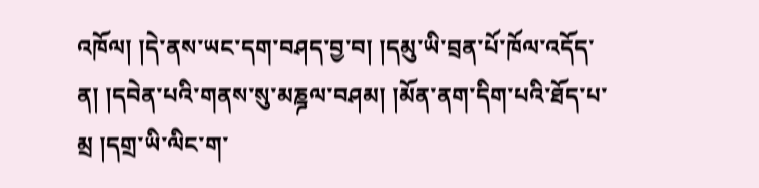འཁོལ། །དེ་ནས་ཡང་དག་བཤད་བྱ་བ། །དམུ་ཡི་བྲན་པོ་ཁོལ་འདོད་ན། །དབེན་པའི་གནས་སུ་མཎྜལ་བཤམ། །མོན་ནག་དིག་པའི་ཐོད་པ་མྲ །དགྲ་ཡི་ལིང་ག་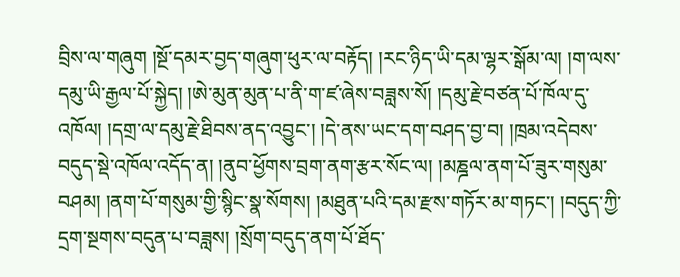བྲིས་ལ་གཞུག །སྔོ་དམར་བྱད་གཞུག་ཕུར་ལ་བརྟོད། །རང་ཉིད་ཡི་དམ་ལྷར་སྒོམ་ལ། །ག་ལས་དམུ་ཡི་རྒྱལ་པོ་སྐྱེད། །ཨེ་མུན་མུན་པ་ནི་ག་ཛ་ཞེས་བཟླས་སོ། །དམུ་རྗེ་བཙན་པོ་ཁོལ་དུ་འཁོལ། །དགྲ་ལ་དམུ་རྗེ་ཐིབས་ནད་འབྱུང་། །དེ་ནས་ཡང་དག་བཤད་བྱ་བ། །ཁྲམ་འདེབས་བདུད་སྡེ་འཁོལ་འདོད་ན། །ནུབ་ཕྱོགས་བྲག་ནག་རྩར་སོང་ལ། །མཎྜལ་ནག་པོ་ཟུར་གསུམ་བཤམ། །ནག་པོ་གསུམ་གྱི་སྙིང་སྣ་སོགས། །མཐུན་པའི་དམ་རྫས་གཏོར་མ་གཏང་། །བདུད་ཀྱི་དྲག་སྔགས་བདུན་པ་བཟླས། །སྲོག་བདུད་ནག་པོ་ཐོད་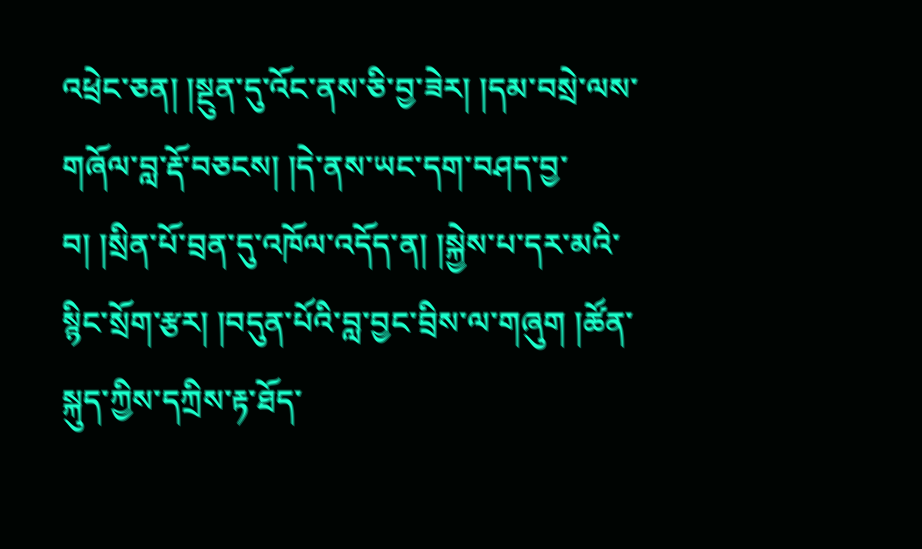འཕྲེང་ཅན། །སྔུན་དུ་འོང་ནས་ཅི་བྱ་ཟེར། །དམ་བསྲེ་ལས་གཞོལ་བླ་རྡོ་བཅངས། །དེ་ནས་ཡང་དག་བཤད་བྱ་བ། །སྲིན་པོ་བྲན་དུ་འཁོལ་འདོད་ན། །སྐྱེས་པ་དར་མའི་སྙིང་སྲོག་རྩར། །བདུན་པོའི་བླ་བྱང་བྲིས་ལ་གཞུག །ཚོན་སྐུད་ཀྱིས་དཀྲིས་རྟ་ཐོད་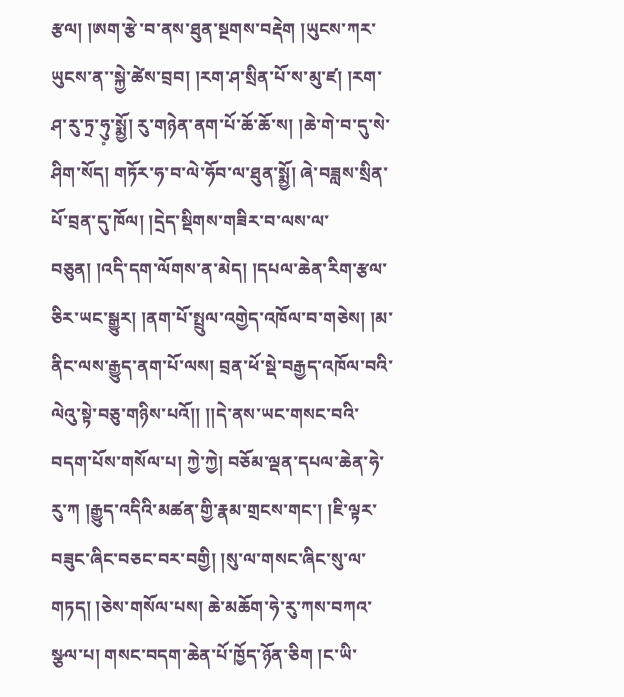རྩལ། །ཨག་རྩེ་བ་ནས་ཐུན་སྔགས་བརྡེག །ཡུངས་ཀར་ཡུངས་ན་་སྐྱེ་ཚེས་བྲབ། །རག་ཤ་སྲིན་པོ་ས་མུ་ཛ། །རག་ཤ་རུ་ཏྲ་ཧུ༷་སྨྱོ། རུ་གཉེན་ནག་པོ་ཆོ་ཆོ་ས། །ཆེ་གེ་བ་དུ་སེ་ཤིག་སོད། གཏོར་ཧ་བ་ལེ་ཧོབ་ལ་ཐུན་སྨྱོ། ཞེ་བཟླས་སྲིན་པོ་བྲན་དུ་ཁོལ། །དྲེད་སྡིགས་གཟིར་བ་ལས་ལ་བཅུན། །འདི་དག་ལོགས་ན་མེད། །དཔལ་ཆེན་རིག་རྩལ་ཅིར་ཡང་སྒྱུར། །ནག་པོ་སྤྲུལ་འགྱེད་འཁོལ་བ་གཅེས། །མ་ནིང་ལས་རྒྱུད་ནག་པོ་ལས། བྲན་ཕོ་སྡེ་བརྒྱད་འཁོལ་བའི་ལེའུ་སྟེ་བཅུ་གཉིས་པའོ།། །།དེ་ནས་ཡང་གསང་བའི་བདག་པོས་གསོལ་པ། ཀྱེ་ཀྱེ། བཅོམ་ལྡན་དཔལ་ཆེན་ཧེ་རུ་ཀ །རྒྱུད་འདིའི་མཚན་གྱི་རྣམ་གྲངས་གང་། །ཇི་ལྟར་བཟུང་ཞིང་བཅང་བར་བགྱི། །སུ་ལ་གསང་ཞིང་སུ་ལ་གཏད། །ཅེས་གསོལ་པས། ཆེ་མཆོག་ཧེ་རུ་ཀས་བཀའ་སྩལ་པ། གསང་བདག་ཆེན་པོ་ཁྱོད་ཉོན་ཅིག །ང་ཡི་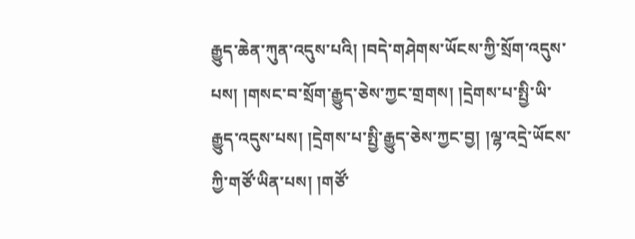རྒྱུད་ཆེན་ཀུན་འདུས་པའི། །བདེ་གཤེགས་ཡོངས་ཀྱི་སྲོག་འདུས་པས། །གསང་བ་སྲོག་རྒྱུད་ཅེས་ཀྱང་གྲགས། །དྲེགས་པ་སྤྱི་ཡི་རྒྱུད་འདུས་པས། །དྲེགས་པ་སྤྱི་རྒྱུད་ཅེས་ཀྱང་བྱ། །ལྷ་འདྲེ་ཡོངས་ཀྱི་གཙོ་ཡིན་པས། །གཙོ་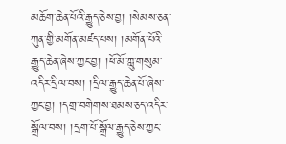མཆོག་ཆེན་པོའི་རྒྱུད་ཅེས་བྱ། །སེམས་ཅན་ཀུན་གྱི་མགོན་མཛད་པས། །མགོན་པོའི་རྒྱུད་ཆེན་ཞེས་ཀྱང་བྱ། །ཕོ་མོ་ཀླུ་གསུམ་འདིར་དྲིལ་བས། །དྲིལ་རྒྱུད་ཆེན་པོ་ཞེས་ཀྱང་བྱ། །དགྲ་བགེགས་ཐམས་ཅད་འདིར་སྒྲོལ་བས། །དྲག་པོ་སྒྲོལ་རྒྱུད་ཅེས་ཀྱང་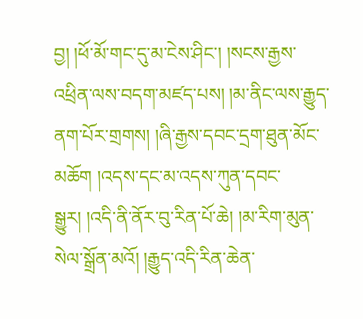བྱ། །ཕོ་མོ་གང་དུ་མ་ངེས་ཤིང་། །སངས་རྒྱས་འཕྲིན་ལས་བདག་མཛད་པས། །མ་ནིང་ལས་རྒྱུད་ནག་པོར་གྲགས། །ཞི་རྒྱས་དབང་དྲག་ཐུན་མོང་མཆོག །འདས་དང་མ་འདས་ཀུན་དབང་སྒྱུར། །འདི་ནི་ནོར་བུ་རིན་པོ་ཆེ། །མ་རིག་མུན་སེལ་སྒྲོན་མའོ། །རྒྱུད་འདི་རིན་ཆེན་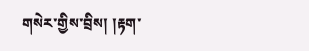གསེར་གྱིས་བྲིས། །རྟག་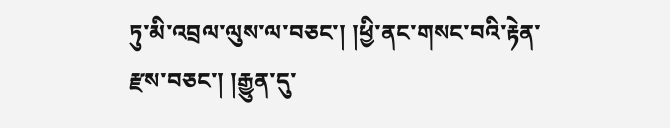ཏུ་མི་འབྲལ་ལུས་ལ་བཅང་། །ཕྱི་ནང་གསང་བའི་རྟེན་རྫས་བཅང་། །རྒྱུན་དུ་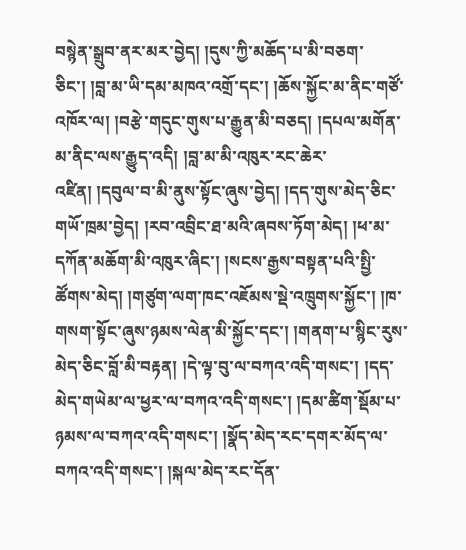བསྙེན་སྒྲུབ་ནར་མར་བྱེད། །དུས་ཀྱི་མཆོད་པ་མི་བཅག་ཅིང་། །བླ་མ་ཡི་དམ་མཁའ་འགྲོ་དང་། །ཆོས་སྐྱོང་མ་ནིང་གཙོ་འཁོར་ལ། །བརྩེ་གདུང་གུས་པ་རྒྱུན་མི་བཅད། །དཔལ་མགོན་མ་ནིང་ལས་རྒྱུད་འདི། །བླ་མ་མི་འཁུར་རང་ཆེར་འཛིན། །དབུལ་བ་མི་ནུས་སྟོང་ཞུས་བྱེད། །དད་གུས་མེད་ཅིང་གཡོ་ཁྲམ་བྱེད། །རབ་འབྲིང་ཐ་མའི་ཞབས་ཏོག་མེད། །ཕ་མ་དཀོན་མཆོག་མི་འཁུར་ཞིང་། །སངས་རྒྱས་བསྟན་པའི་སྤྱི་ཚོགས་མེད། །གཙུག་ལག་ཁང་འཇོམས་སྡེ་འཁྲུགས་སྐྱོང་། །ཁ་གསག་སྟོང་ཞུས་ཉམས་ལེན་མི་སྐྱོང་དང་། །གནག་པ་སྙིང་རུས་མེད་ཅིང་བློ་མི་བརྟན། །དེ་ལྟ་བུ་ལ་བཀའ་འདི་གསང་། །དད་མེད་གཡེམ་ལ་ཕྱར་ལ་བཀའ་འདི་གསང་། །དམ་ཚིག་སྡོམ་པ་ཉམས་ལ་བཀའ་འདི་གསང་། །སྣོད་མེད་རང་དགར་མོད་ལ་བཀའ་འདི་གསང་། །སྐལ་མེད་རང་དོན་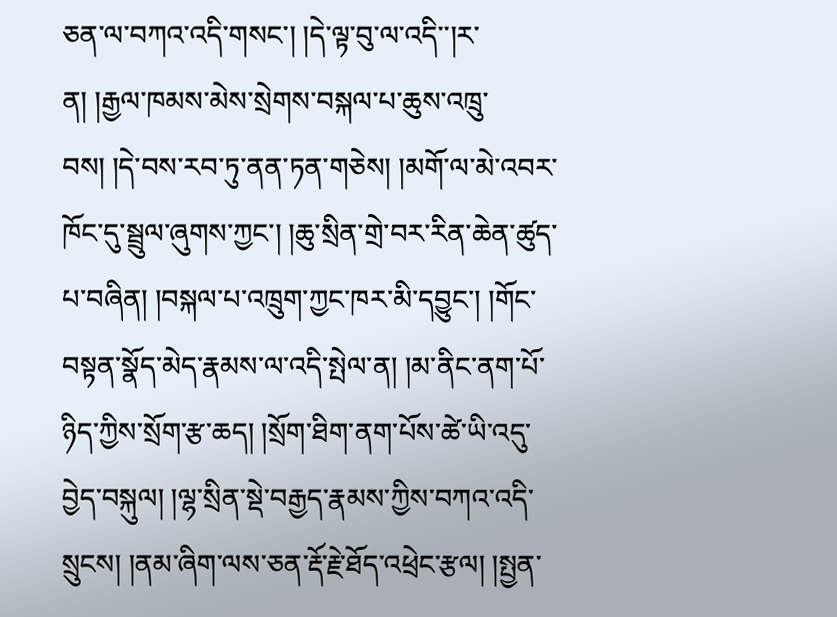ཅན་ལ་བཀའ་འདི་གསང་། །དེ་ལྟ་བུ་ལ་འདི་་།ར་ན། །རྒྱལ་ཁམས་མེས་སྲེགས་བསྐལ་པ་ཆུས་འཁྲུ་བས། །དེ་བས་རབ་ཏུ་ནན་ཏན་གཅེས། །མགོ་ལ་མེ་འབར་ཁོང་དུ་སྦྲུལ་ཞུགས་ཀྱང་། །ཆུ་སྲིན་གྲེ་བར་རིན་ཆེན་ཚུད་པ་བཞིན། །བསྐལ་པ་འཁྲུག་ཀྱང་ཁར་མི་དབྱུང་། །གོང་བསྟན་སྣོད་མེད་རྣམས་ལ་འདི་སྤེལ་ན། །མ་ནིང་ནག་པོ་ཉིད་ཀྱིས་སྲོག་རྩ་ཆད། །སྲོག་ཐིག་ནག་པོས་ཚེ་ཡི་འདུ་བྱེད་བསྐུལ། །ལྷ་སྲིན་སྡེ་བརྒྱད་རྣམས་ཀྱིས་བཀའ་འདི་སྲུངས། །ནམ་ཞིག་ལས་ཅན་རྡོ་རྗེ་ཐོད་འཕྲེང་རྩལ། །སྤྱན་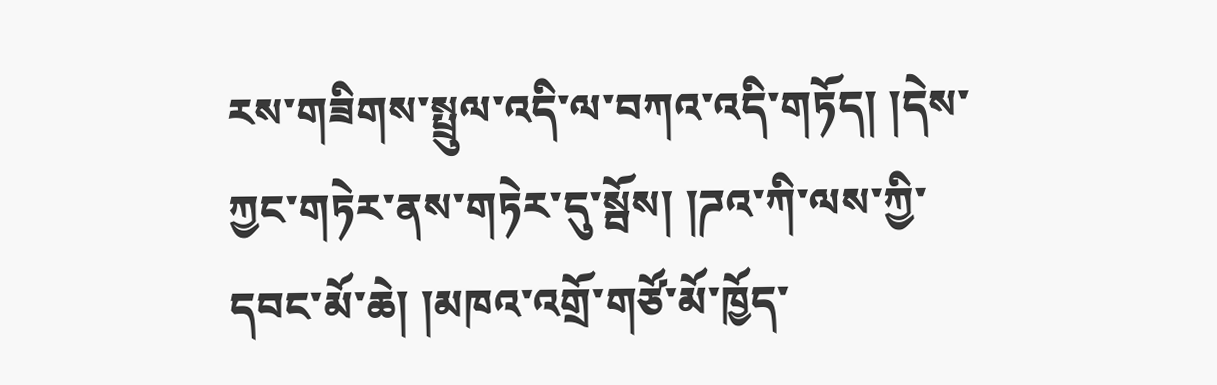རས་གཟིགས་སྤྲུལ་འདི་ལ་བཀའ་འདི་གཏོད། །དེས་ཀྱང་གཏེར་ནས་གཏེར་དུ་སྦོས། །ཌའ་ཀི་ལས་ཀྱི་དབང་མོ་ཆེ། །མཁའ་འགྲོ་གཙོ་མོ་ཁྱོད་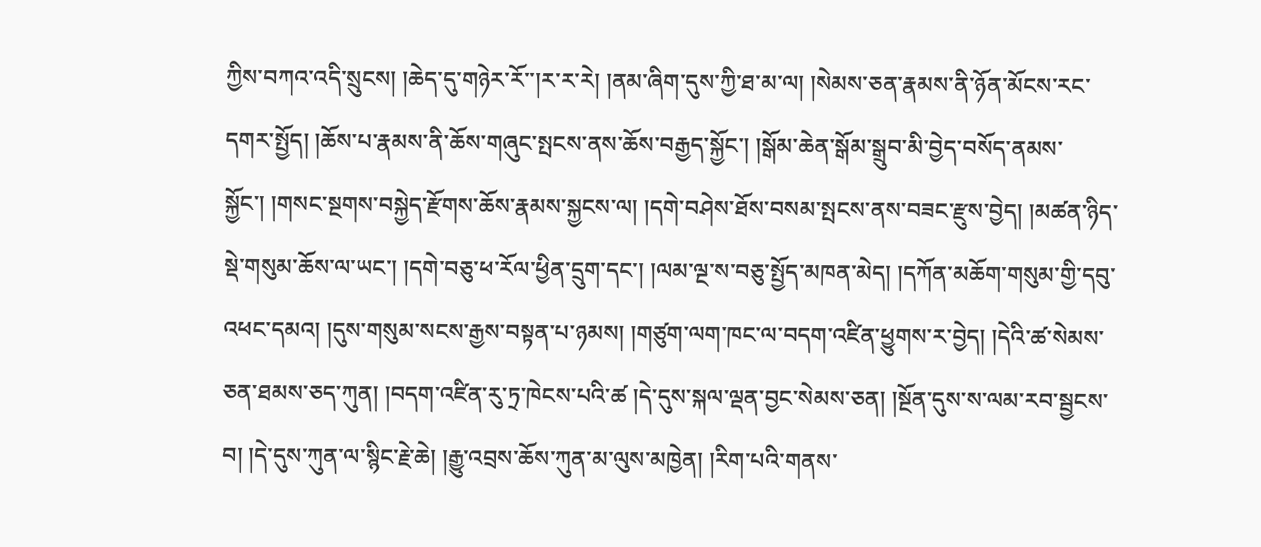ཀྱིས་བཀའ་འདི་སྲུངས། །ཆེད་དུ་གཉེར་རོ་་།ར་ར་རེ། །ནམ་ཞིག་དུས་ཀྱི་ཐ་མ་ལ། །སེམས་ཅན་རྣམས་ནི་ཉོན་མོངས་རང་དགར་སྤྱོད། །ཆོས་པ་རྣམས་ནི་ཆོས་གཞུང་སྤངས་ནས་ཆོས་བརྒྱད་སྐྱོང་། །སྒོམ་ཆེན་སྒོམ་སྒྲུབ་མི་བྱེད་བསོད་ནམས་སྐྱོང་། །གསང་སྔགས་བསྐྱེད་རྫོགས་ཆོས་རྣམས་སྐྱངས་ལ། །དགེ་བཤེས་ཐོས་བསམ་སྤངས་ནས་བཟང་རྫུས་བྱེད། །མཚན་ཉིད་སྡེ་གསུམ་ཆོས་ལ་ཡང་། །དགེ་བཅུ་ཕ་རོལ་ཕྱིན་དྲུག་དང་། །ལམ་ལྔ་ས་བཅུ་སྤྱོད་མཁན་མེད། །དཀོན་མཆོག་གསུམ་གྱི་དབུ་འཕང་དམའ། །དུས་གསུམ་སངས་རྒྱས་བསྟན་པ་ཉམས། །གཙུག་ལག་ཁང་ལ་བདག་འཛིན་ཕྱུགས་ར་བྱེད། །དེའི་ཚ་སེམས་ཅན་ཐམས་ཅད་ཀུན། །བདག་འཛིན་རུ་ཏྲ་ཁེངས་པའི་ཚ །དེ་དུས་སྐལ་ལྡན་བྱང་སེམས་ཅན། །སྔོན་དུས་ས་ལམ་རབ་སྦྱངས་བ། །དེ་དུས་ཀུན་ལ་སྙིང་རྗེ་ཆེ། །རྒྱུ་འབྲས་ཆོས་ཀུན་མ་ལུས་མཁྱེན། །རིག་པའི་གནས་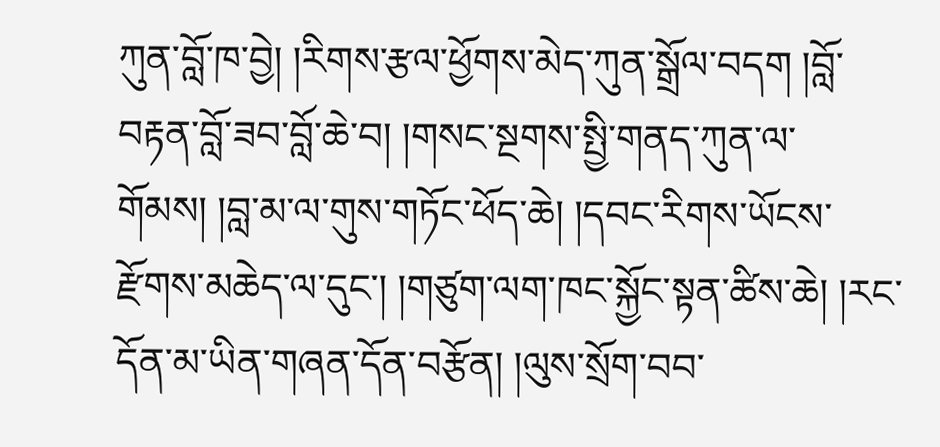ཀུན་བློ་ཁ་བྱེ། །རིགས་རྩལ་ཕྱོགས་མེད་ཀུན་སྒྲོལ་བདག །བློ་བརྟན་བློ་ཟབ་བློ་ཆེ་བ། །གསང་སྔགས་སྤྱི་གནད་ཀུན་ལ་གོམས། །བླ་མ་ལ་གུས་གཏོང་ཕོད་ཆེ། །དབང་རིགས་ཡོངས་རྫོགས་མཆེད་ལ་དུང་། །གཙུག་ལག་ཁང་སྐྱོང་སྟན་ཚིས་ཆེ། །རང་དོན་མ་ཡིན་གཞན་དོན་བརྩོན། །ལུས་སྲོག་བབ་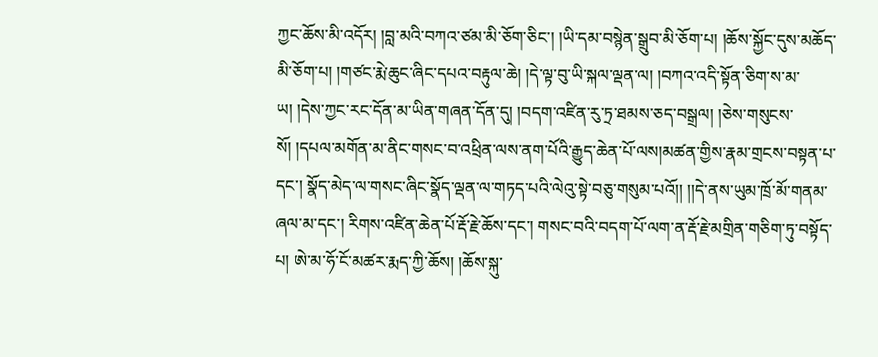ཀྱང་ཆོས་མི་འདོར། །བླ་མའི་བཀའ་ཙམ་མི་ཅོག་ཅིང་། །ཡི་དམ་བསྙེན་སྒྲུབ་མི་ཅོག་པ། །ཆོས་སྐྱོང་དུས་མཆོད་མི་ཅོག་པ། །གཙང་རྨེ་ཆུང་ཞིང་དཔའ་བརྟུལ་ཆེ། །དེ་ལྟ་བུ་ཡི་སྐལ་ལྡན་ལ། །བཀའ་འདི་སྟོན་ཅིག་ས་མ་ཡ། །དེས་ཀྱང་རང་དོན་མ་ཡིན་གཞན་དོན་དུ། །བདག་འཛིན་རུ་ཏྲ་ཐམས་ཅད་བསྒྲལ། །ཅེས་གསུངས་སོ། །དཔལ་མགོན་མ་ནིང་གསང་བ་འཕྲིན་ལས་ནག་པོའི་རྒྱུད་ཆེན་པོ་ལས།མཚན་གྱིས་རྣམ་གྲངས་བསྟན་པ་དང་། སྣོད་མེད་ལ་གསང་ཞིང་སྣོད་ལྡན་ལ་གཏད་པའི་ལེའུ་སྟེ་བཅུ་གསུམ་པའོ།། །།དེ་ནས་ཡུམ་ཁྲོ་མོ་གནམ་ཞལ་མ་དང་། རིགས་འཛིན་ཆེན་པོ་རྡོ་རྗེ་ཆོས་དང་། གསང་བའི་བདག་པོ་ལག་ན་རྡོ་རྗེ་མགྲིན་གཅིག་ཏུ་བསྟོད་པ། ཨེ་མ་ཧོ་ངོ་མཚར་རྨད་ཀྱི་ཆོས། །ཆོས་སྐུ་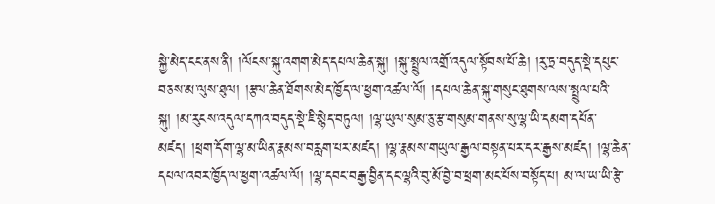སྐྱེ་མེད་ངང་ནས་ནི། །ལོངས་སྐུ་འགག་མེད་དཔལ་ཆེན་སྐུ། །སྐུ་སྤྲུལ་འགྲོ་འདུལ་སྟོབས་པོ་ཆེ། །རུ་ཏྲ་བདུད་སྡེ་དཔུང་བཅས་མ་ལུས་ཐུལ། །རྩལ་ཆེན་ཐོགས་མེད་ཁྱོད་ལ་ཕྱག་འཚལ་ལོ། །དཔལ་ཆེན་སྐུ་གསུང་ཐུགས་ལས་སྤྲུལ་པའི་སྐུ། །མ་རུངས་འདུལ་དཀའ་བདུད་སྡེ་ཇི་སྙེད་བཏུལ། །ལྷ་ཡུལ་སུམ་ཅུ་རྩ་གསུམ་གནས་སུ་ལྷ་ཡི་དམག་དཔོན་མཛད། །ཕྲག་དོག་ལྷ་མ་ཡིན་རྣམས་བརླག་པར་མཛད། །ལྷ་རྣམས་གཡུལ་རྒྱལ་བསྟན་པར་དར་རྒྱས་མཛད། །ལྷ་ཆེན་དཔལ་འབར་ཁྱོད་ལ་ཕྱག་འཚལ་ལོ། །ལྷ་དབང་བརྒྱ་བྱིན་དང་ལྷའི་བུ་མོ་བྱེ་བ་ཕྲག་མང་པོས་བསྟོད་པ། མ་ལ་ཡ་ཡི་རྩེ་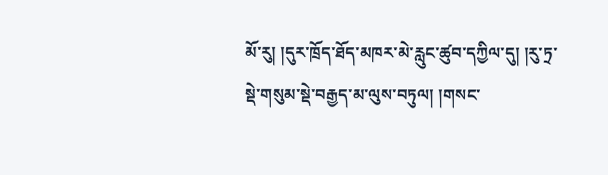མོ་རུ། །དུར་ཁྲོད་ཐོད་མཁར་མེ་རླུང་ཚུབ་དཀྱིལ་དུ། །རུ་ཏྲ་སྡེ་གསུམ་སྡེ་བརྒྱད་མ་ལུས་བཏུལ། །གསང་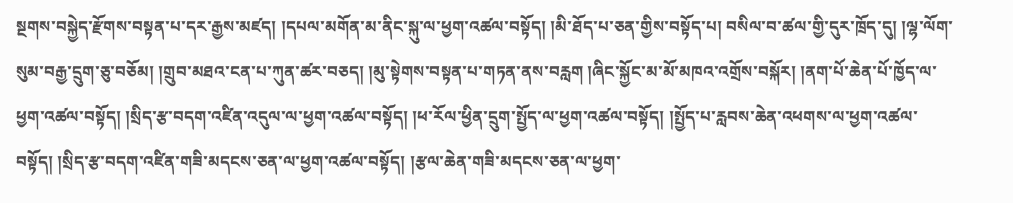སྔགས་བསྐྱེད་རྫོགས་བསྟན་པ་དར་རྒྱས་མཛད། །དཔལ་མགོན་མ་ནིང་སྐུ་ལ་ཕྱག་འཚལ་བསྟོད། །མི་ཐོད་པ་ཅན་གྱིས་བསྟོད་པ། བསིལ་བ་ཚལ་གྱི་དུར་ཁྲོད་དུ། །ལྷ་ལོག་སུམ་བརྒྱ་དྲུག་ཅུ་བཅོམ། །གྲུབ་མཐའ་ངན་པ་ཀུན་ཚར་བཅད། །མུ་སྟེགས་བསྟན་པ་གཏན་ནས་བརླག །ཞིང་སྐྱོང་མ་མོ་མཁའ་འགྲོས་བསྐོར། །ནག་པོ་ཆེན་པོ་ཁྱོད་ལ་ཕྱག་འཚལ་བསྟོད། །སྲིད་རྩ་བདག་འཛིན་འདུལ་ལ་ཕྱག་འཚལ་བསྟོད། །ཕ་རོལ་ཕྱིན་དྲུག་སྤྱོད་ལ་ཕྱག་འཚལ་བསྟོད། །སྤྱོད་པ་རླབས་ཆེན་འཕགས་ལ་ཕྱག་འཚལ་བསྟོད། །སྲིད་རྩ་བདག་འཛིན་གཟི་མདངས་ཅན་ལ་ཕྱག་འཚལ་བསྟོད། །རྩལ་ཆེན་གཟི་མདངས་ཅན་ལ་ཕྱག་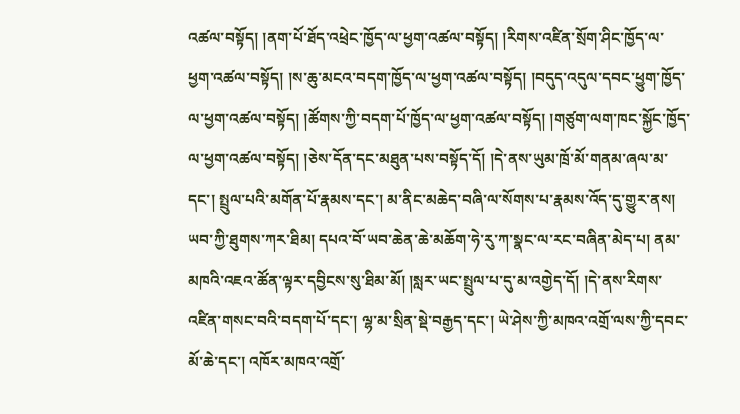འཚལ་བསྟོད། །ནག་པོ་ཐོད་འཕྲེང་ཁྱོད་ལ་ཕྱག་འཚལ་བསྟོད། །རིགས་འཛིན་སྲོག་ཤིང་ཁྱོད་ལ་ཕྱག་འཚལ་བསྟོད། །ས་ཆུ་མངའ་བདག་ཁྱོད་ལ་ཕྱག་འཚལ་བསྟོད། །བདུད་འདུལ་དབང་ཕྱུག་ཁྱོད་ལ་ཕྱག་འཚལ་བསྟོད། །ཚོགས་ཀྱི་བདག་པོ་ཁྱོད་ལ་ཕྱག་འཚལ་བསྟོད། །གཙུག་ལག་ཁང་སྐྱོང་ཁྱོད་ལ་ཕྱག་འཚལ་བསྟོད། །ཅེས་དོན་དང་མཐུན་པས་བསྟོད་དོ། །དེ་ནས་ཡུམ་ཁྲོ་མོ་གནམ་ཞལ་མ་དང་། སྤྲུལ་པའི་མགོན་པོ་རྣམས་དང་། མ་ནིང་མཆེད་བཞི་ལ་སོགས་པ་རྣམས་འོད་དུ་གྱུར་ནས། ཡབ་ཀྱི་ཐུགས་ཀར་ཐིམ། དཔའ་བོ་ཡབ་ཆེན་ཆེ་མཆོག་ཧེ་རུ་ཀ་སྣང་ལ་རང་བཞིན་མེད་པ། ནམ་མཁའི་འཇའ་ཚོན་ལྟར་དབྱིངས་སུ་ཐིམ་མོ། །སླར་ཡང་སྤྲུལ་པ་དུ་མ་འགྱེད་དོ། །དེ་ནས་རིགས་འཛིན་གསང་བའི་བདག་པོ་དང་། ལྷ་མ་སྲིན་སྡེ་བརྒྱད་དང་། ཡེ་ཤེས་ཀྱི་མཁའ་འགྲོ་ལས་ཀྱི་དབང་མོ་ཆེ་དང་། འཁོར་མཁའ་འགྲོ་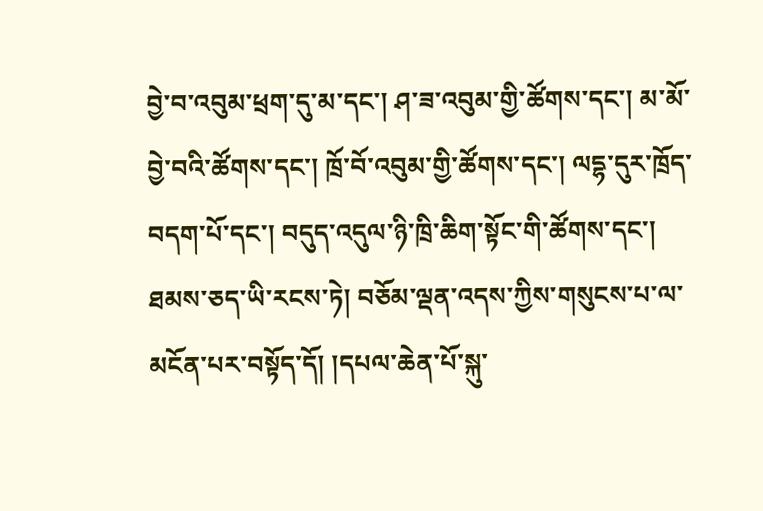བྱེ་བ་འབུམ་ཕྲག་དུ་མ་དང་། ཤ་ཟ་འབུམ་གྱི་ཚོགས་དང་། མ་མོ་བྱེ་བའི་ཚོགས་དང་། ཁྲོ་བོ་འབུམ་གྱི་ཚོགས་དང་། ལདྷ་དུར་ཁྲོད་བདག་པོ་དང་། བདུད་འདུལ་ཉི་ཁྲི་ཆིག་སྟོང་གི་ཚོགས་དང་། ཐམས་ཅད་ཡི་རངས་ཏེ། བཅོམ་ལྡན་འདས་ཀྱིས་གསུངས་པ་ལ་མངོན་པར་བསྟོད་དོ། །དཔལ་ཆེན་པོ་སྐུ་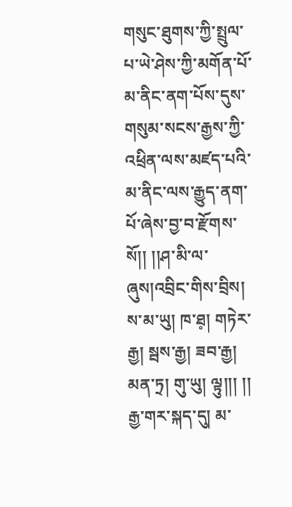གསུང་ཐུགས་ཀྱི་སྤྲུལ་པ་ཡེ་ཤེས་ཀྱི་མགོན་པོ་མ་ནིང་ནག་པོས་དུས་གསུམ་སངས་རྒྱས་ཀྱི་འཕྲིན་ལས་མཛད་པའི་མ་ནིང་ལས་རྒྱུད་ནག་པོ་ཞེས་བྱ་བ་རྫོགས་སོ།། །།ཤ་མི་ལ་ཞུས།འབྲིང་གིས་བྲིས། ས་མ་ཡུ། ཁ་ཐ༷། གཏེར་རྒྱ། སྦས་རྒྱ། ཟབ་རྒྱ། མན་ཏྲ། གུ་ཡུ། ལྟུ།།། །། རྒྱ་གར་སྐད་དུ། མ་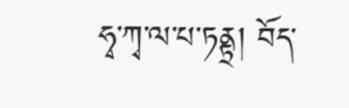ཧྭ་ཀྭ་ལ་པ་ཏནྟྲ། བོད་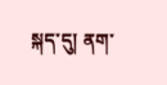སྐད་དུ། ནག་